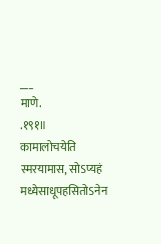___
माणे.
.१९१॥
कामालोचयेति स्मरयामास, सोऽप्यहं मध्येसाधूपहसितोऽनेन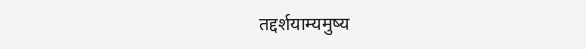तद्दर्शयाम्यमुष्य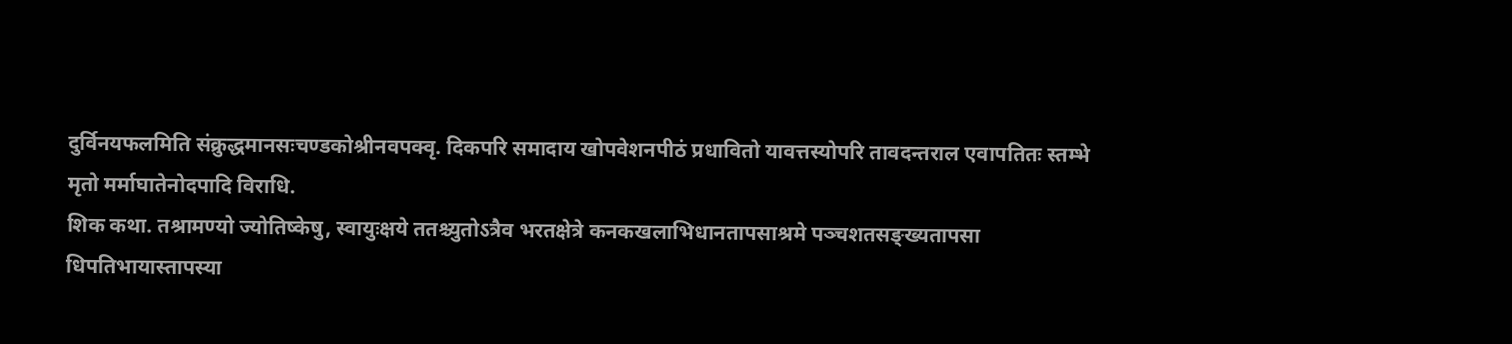दुर्विनयफलमिति संक्रुद्धमानसःचण्डकोश्रीनवपक्वृ. दिकपरि समादाय खोपवेशनपीठं प्रधावितो यावत्तस्योपरि तावदन्तराल एवापतितः स्तम्भे मृतो मर्माघातेनोदपादि विराधि.
शिक कथा. तश्रामण्यो ज्योतिष्केषु, स्वायुःक्षये ततश्च्युतोऽत्रैव भरतक्षेत्रे कनकखलाभिधानतापसाश्रमे पञ्चशतसङ्ख्यतापसा
धिपतिभायास्तापस्या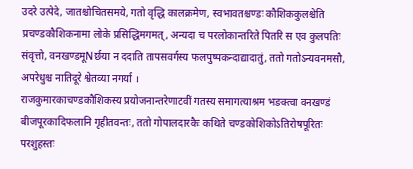उदरे उत्पेदे, जातश्चोचितसमये, गतो वृद्धि कालक्रमेण, स्वभावतश्चण्डः कौशिककुलश्चेति प्रचण्डकौशिकनामा लोके प्रसिद्धिमगमत्, अन्यदा च परलोकान्तरिते पितरि स एव कुलपतिः संवृत्तो, वनखण्डमूNर्छया न ददाति तापसवर्गस्य फलपुष्पकन्दाद्यादातुं, ततो गतोऽन्यवनमसौ, अपरेधुश्च नातिदूरे श्वेतव्या नगर्या ।
राजकुमारकाचण्डकौशिकस्य प्रयोजनान्तरेणाटवीं गतस्य समागत्याश्रम भङक्त्वा वनखण्डं बीजपूरकादिफलानि गृहीतवन्तः, ततो गोपालदारकैः कथिते चण्डकोशिकोऽतिरोषपूरितः परशुहस्तः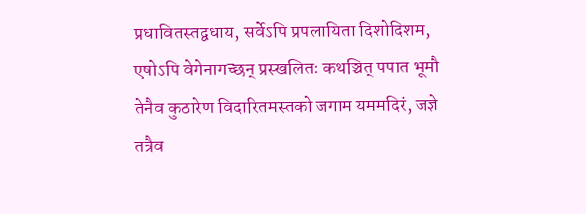प्रधावितस्तद्वधाय, सर्वेऽपि प्रपलायिता दिशोदिशम, एषोऽपि वेगेनागच्छन् प्रस्खलितः कथञ्चित् पपात भूमौ तेनैव कुठारेण विदारितमस्तको जगाम यममदिरं, जज्ञे तत्रैव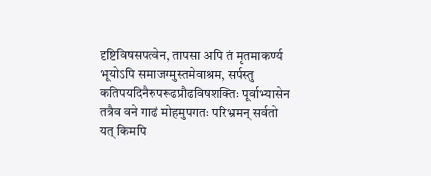दृष्टिविषसपत्वेन, तापसा अपि तं मृतमाकर्ण्य भूयोऽपि समाजग्मुस्तमेवाश्रम, सर्पस्तु कतिपयदिनैरुपरूढप्रौढविषशक्तिः पूर्वाभ्यासेन तत्रैव वने गाढं मोहमुपगतः परिभ्रमन् सर्वतो यत् किमपि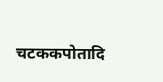चटककपोतादि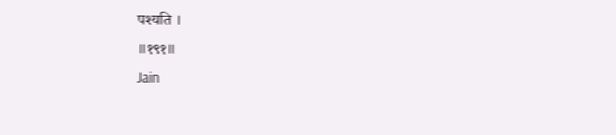पश्यति ।
॥१९१॥
Jain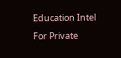Education Intel
For Private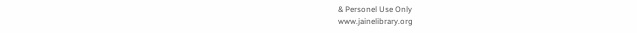& Personel Use Only
www.jainelibrary.org